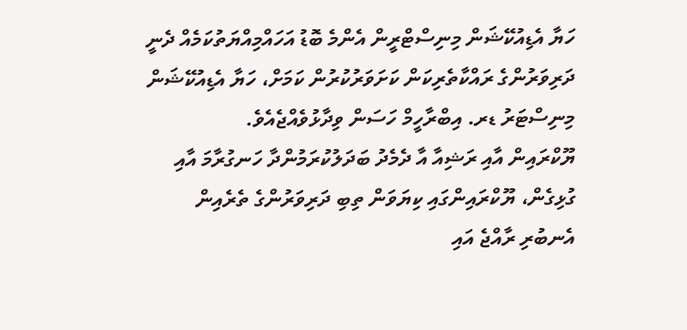ހަޔާ އެޑިއުކޭޝަން މިނިސްޓްރީން އެންމެ ބޮޑު އަހައްމިއްޔަތުކަމެއް ދެނީ ދަރިވަރުންގެ ރައްކާތެރިކަން ކަށަވަރުކުރުން ކަމަށް، ހަޔާ އެޑިއުކޭޝަން މިނިސްޓަރު ޑރ. އިބްރާހީމް ހަސަން ވިދާޅުވެއްޖެއެވެ.
ޔޫކްރައިން އާއި ރަޝިއާ އާ ދެމެދު ބަދަލުކުރަމުންދާ ހަނގުރާމަ އާއި ގުޅިގެން، ޔޫކްރައިންގައި ކިޔަވަން ތިބި ދަރިވަރުންގެ ތެރެއިން އެނބުރި ރާއްޖެ އައި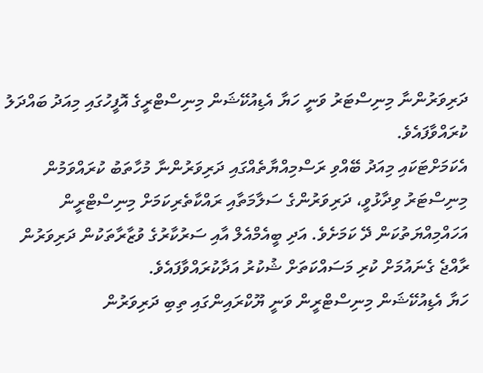ދަރިވަރުންނާ މިނިސްޓަރު ވަނީ ހަޔާ އެޑިއުކޭޝަން މިނިސްޓްރީގެ އޮފީހުގައި މިއަދު ބައްދަލު ކުރައްވާފައެވެ.
އެކަމަށްޓަކައި މިއަދު ބޭއްވި ރަސްމިއްޔާތެއްގައި ދަރިވަރުންނާ މުހާތަބު ކުރައްވަމުން މިނިސްޓަރު ވިދާޅުވީ، ދަރިވަރުންގެ ސަލާމަތާއި ރައްކާތެރިކަމަށް މިނިސްޓްރީން އަހައްމިއްޔަތުކަން ދޭ ކަމަށެވެ. އަދި ބީއެމްއެލް އާއި ސަރުކާރުގެ ވުޒާރާތަކުން ދަރިވަރުން ރާއްޖެ ގެނައުމަށް ކުރި މަސައްކަތަށް ޝުކުރު އަދާކުރައްވާފައެވެ.
ހަޔާ އެޑިއުކޭޝަން މިނިސްޓްރީން ވަނީ ޔޫކްރައިންގައި ތިބި ދަރިވަރުން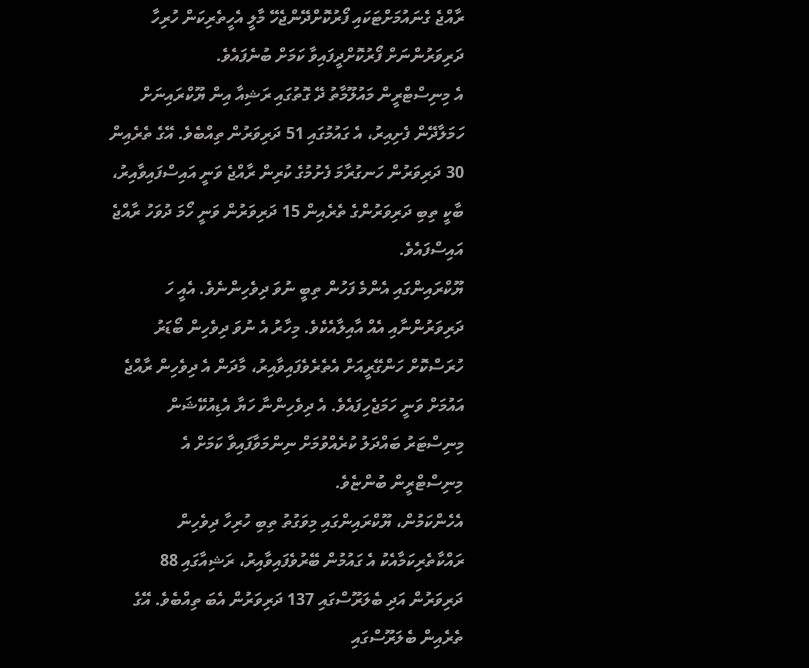ރާއްޖެ ގެނައުމަށްޓަކައި ފޯރުކޮށްދޭންޖެހޭ މާލީ އެހީތެރިކަން ހުރިހާ ދަރިވަރުންނަށް ފޯރުކޮށްދީފައިވާ ކަމަށް ބުނެފައެވެ.
އެ މިނިސްޓްރީން މައުލޫމާތު ދޭ ގޮތުގައި ރަޝިއާ އިން ޔޫކްރައިނަށް ހަމަލާދޭން ފެށިއިރު، އެ ގައުމުގައި 51 ދަރިވަރުން ތިއްބެވެ. އޭގެ ތެރެއިން 30 ދަރިވަރުން ހަނގުރާމަ ފެށުމުގެ ކުރިން ރާއްޖެ ވަނީ އައިސްފައިވާއިރު، ބާކީ ތިބި ދަރިވަރުންގެ ތެރެއިން 15 ދަރިވަރުން ވަނީ ހޯމަ ދުވަހު ރާއްޖެ އައިސްފައެވެ.
ޔޫކްރައިންގައި އެންމެ ފަހުން ތިބީ ނުވަ ދިވެހިންނެވެ. އެއީ ހަ ދަރިވަރުންނާއި އެއް އާއިލާއެކެވެ. މިހާރު އެ ނުވަ ދިވެހިން ބޯޑަރު ހުރަސްކޮށް ހަންގޭރީއަށް އެތެރެވެފައިވާއިރު، މާދަން އެ ދިވެހިން ރާއްޖެ އައުމަށް ވަނީ ހަމަޖެހިފައެވެ. އެ ދިވެހިންނާ ހަޔާ އެޑިއުކޭޝަން މިނިސްޓަރު ބައްދަލު ކުރެއްވުމަށް ނިންމަވާފައިވާ ކަމަށް އެ މިނިސްޓްރީން ބުންޏެވެ.
އެހެންކަމުން، ޔޫކްރައިންގައި މިވަގުތު ތިބި ހުރިހާ ދިވެހިން ރައްކާތެރިކަމާއެކު އެ ގައުމުން ބޭރުވެފައިވާއިރު، ރަޝިއާގައި 88 ދަރިވަރުން އަދި ބެލަރޫސްގައި 137 ދަރިވަރުން އެބަ ތިއްބެވެ. އޭގެ ތެރެއިން ބެލަރޫސްގައި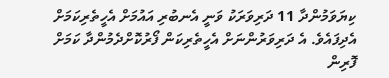ކިޔަވަމުންދާ 11 ދަރިވަރަކު ވަނީ އެނބުރި އައުމަށް އެހީތެރިކަމަށް އެދިފައެވެ. އެ ދަރިވަރުންނަށް އެހީތެރިކަން ފޯރުކޮށްދެމުންދާ ކަމަށް ފޮރިން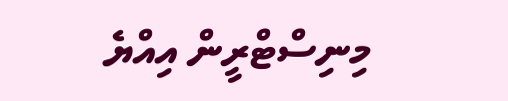މިނިސްޓްރީން އިއްޔެ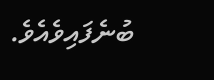ބުނެފައިވެއެވެ.